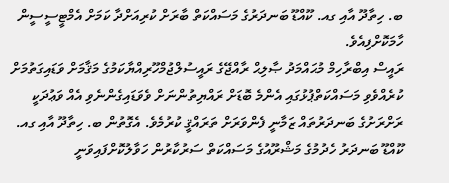ބ. ހިތާދޫ އާއި ގއ. ކޫއްޑޫ ބަނދަރުގެ މަސައްކަތް ބާރަށް ކުރިއަށްދާ ކަމަށް އެމްޓީސީސީން ހާމަކޮށްފިއެވެ.
ރައީސް އިބްރާހިމް މުޙައްމަދު ޞާލިޙް ރާއްޖޭގެ ރައީސުލްޖުމްހޫރިއްޔާކަމުގެ މަޤާމަށް ވަޑައިގަތުމަށް ކުރެއްވެވި މަސައްކަތްޕުޅުގައި އެންމެ ބޮޑަށް ރައްޔިތުންނަށް ވެވަޑައިގެންނެވި އެއް ވަޢުދަކީ ރަށްރަށުގެ ބަނދަރުތައް ޒަމާނީ ފެންވަރަށް ތަރައްޤީ ކުރުމެވެ. އެގޮތުން ބ. ހިތާދޫ އާއި ގއ. ކޫއްޑޫ ބަނދަރު ހެދުމުގެ މަޝްރޫއުގެ މަސައްކަތް ސަރުކާރުން ހަވާލުކޮށްފައިވަނީ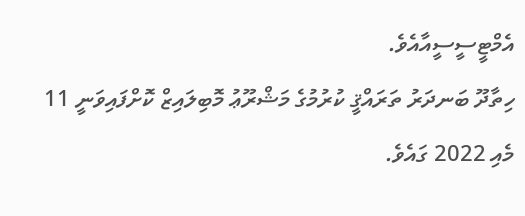އެމްޓީސީސީއާއެވެ.
ހިތާދޫ ބަނދަރު ތަރައްޤީ ކުރުމުގެ މަޝްރޫޢު މޮބިލައިޒް ކޮށްފައިވަނީ 11 މެއި 2022 ގައެވެ.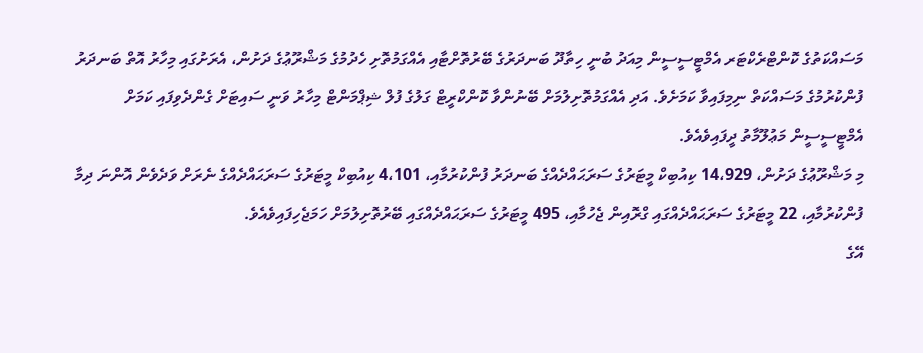މަސައްކަތުގެ ކޮންޓްރެކްޓަރ އެމްޓީސީސީން މިއަދު ބުނީ ހިތާދޫ ބަނދަރުގެ ބޭރުތޮށްޓާއި އެއްގަމުތޮށި ހެދުމުގެ މަޝްރޫޢުގެ ދަށުން، އެރަށުގައި މިހާރު އޮތް ބަނދަރު ފުންކުރުމުގެ މަސައްކަތް ނިމިފައިވާ ކަމަށެވެ. އަދި އެއްގަމުތޮށިލުމަށް ބޭނުންވާ ކޮންކްރީޓް ގަލުގެ ފުލް ޝިޕްމަންޓް މިހާރު ވަނީ ސައިޓަށް ގެންދެވިފައި ކަމަށް އެމްޓީސީސީން މަޢުލޫމާތު ދީފައިވެއެވެ.
މި މަޝްރޫޢުގެ ދަށުން، 14،929 ކިއުބިކް މީޓަރުގެ ސަރަޙައްދެއްގެ ބަނދަރު ފުންކުރުމާއި، 4،101 ކިއުބިކް މީޓަރުގެ ސަރަޙައްދެއްގެ ނެރަށް ވަދެވެން އޮންނަ ދިމާ ފުންކުރުމާއި، 22 މީޓަރުގެ ސަރަޙައްދެއްގައި ގްރޮއިން ޖެހުމާއި، 495 މީޓަރުގެ ސަރަޙައްދެއްގައި ބޭރުތޮށިލުމަށް ހަމަޖެހިފައިވެއެވެ.
އޭގެ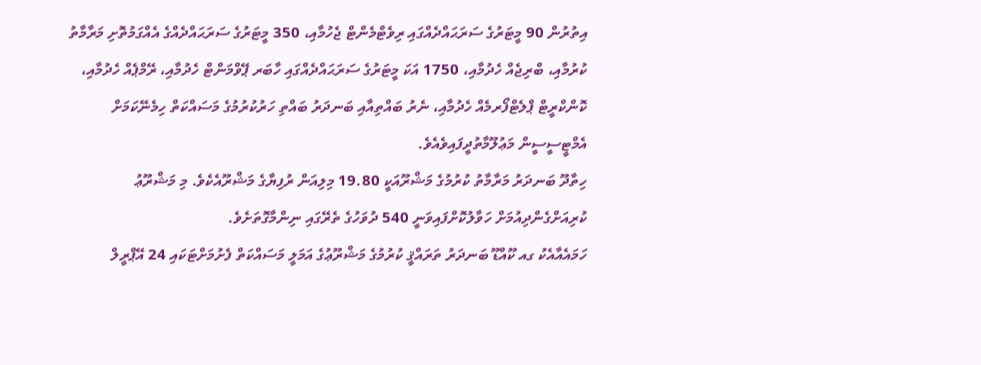އިތުރުން 90 މީޓަރުގެ ސަރަޙައްދެއްގައި ރިވެޓްމެންޓް ޖެހުމާއި، 350 މީޓަރުގެ ސަރަޙައްދެއްގެ އެއްގަމުތޮށި މަރާމާތު ކުރުމާއި، ބްރިޖެއް ހެދުމާއި، 1750 އަކަ މީޓަރުގެ ސަރަޙައްދެއްގައި ހާބަރ ޕޭވްމަންޓް ހެދުމާއި، ރޭމްޕެއް ހެދުމާއި، ކޮންކްރީޓް ޕްލެޓްފޯރމެއް ހެދުމާއި، ނެރު ބައްތިއާއި ބަނދަރު ބައްތި ހަރުކުރުމުގެ މަސައްކަތް ހިމެނޭކަމަށް އެމްޓީސީސީން މަޢުލޫމާތުދީފައިވެއެވެ.
ހިތާދޫ ބަނދަރު މަރާމާތު ކުރުމުގެ މަޝްރޫއަކީ 19.80 މިލިއަން ރުފިޔާގެ މަޝްރޫއެކެވެ. މި މަޝްރޫޢު ކުރިއަށްގެންދިއުމަށް ހަވާލުކޮށްފައިވަނީ 540 ދުވަހުގެ ތެރޭގައި ނިންމާގޮތަށެވެ.
ހަމައެއާއެކު ގއ ކޫއްޑޫ ބަނދަރު ތަރައްޤީ ކުރުމުގެ މަޝްރޫޢުގެ އަމަލީ މަސައްކަތް ފެށުމަށްޓަކައި 24 އޭޕްރީލް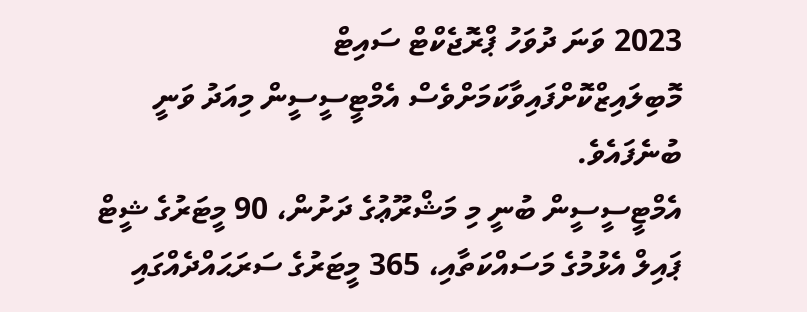2023 ވަނަ ދުވަހު ޕްރޮޖެކްޓް ސައިޓް މޮބިލައިޒްކޮށްފައިވާކަމަށްވެސް އެމްޓީސީސީން މިއަދު ވަނީ ބުނެފައެވެ.
އެމްޓީސީސީން ބުނީ މި މަޝްރޫޢުގެ ދަށުން، 90 މީޓަރުގެ ޝީޓް ޕައިލް އެޅުމުގެ މަސައްކަތާއި، 365 މީޓަރުގެ ސަރަޙައްދެއްގައި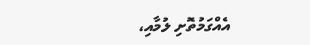އެއްގަމުތޮށި ލުމާއި،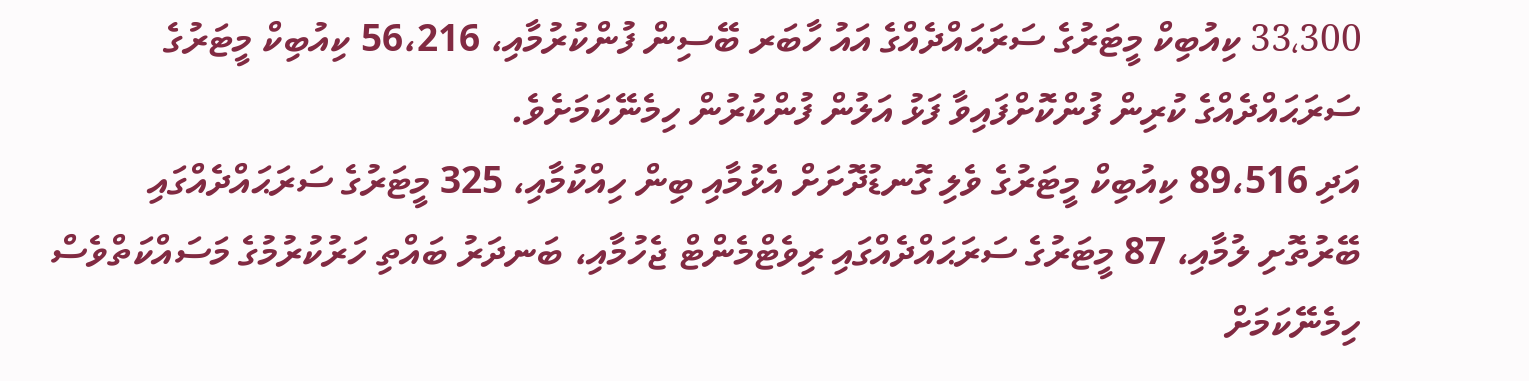33،300 ކިއުބިކް މީޓަރުގެ ސަރަޙައްދެއްގެ އައު ހާބަރ ބޭސިން ފުންކުރުމާއި، 56،216 ކިއުބިކް މީޓަރުގެ ސަރަޙައްދެއްގެ ކުރިން ފުންކޮށްފައިވާ ފަޅު އަލުން ފުންކުރުން ހިމެނޭކަމަށެވެ.
އަދި 89،516 ކިއުބިކް މީޓަރުގެ ވެލި ގޮނޑުދޮށަށް އެޅުމާއި ބިން ހިއްކުމާއި، 325 މީޓަރުގެ ސަރަޙައްދެއްގައި ބޭރުތޮށި ލުމާއި، 87 މީޓަރުގެ ސަރަޙައްދެއްގައި ރިވެޓްމެންޓް ޖެހުމާއި، ބަނދަރު ބައްތި ހަރުކުރުމުގެ މަސައްކަތްވެސް ހިމެނޭކަމަށް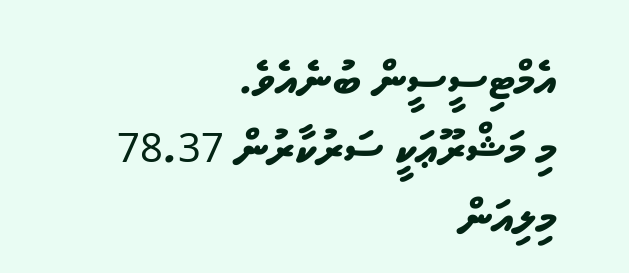އެމްޓިސީސީން ބުނެއެވެ.
މި މަޝްރޫޢަކީ ސަރުކާރުން 78.37 މިލިއަން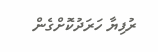ރުފިޔާ ހަރަދުކޮށްގެން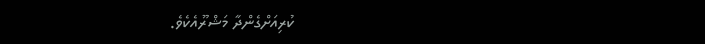ކުރިއަށްގެންދާ މަޝްރޫއެކެވެ.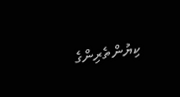ކިޔުންތެރިންގެ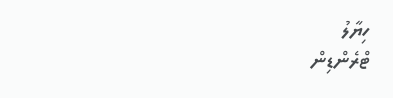ހިޔާލު
ޓްރެންޑިން